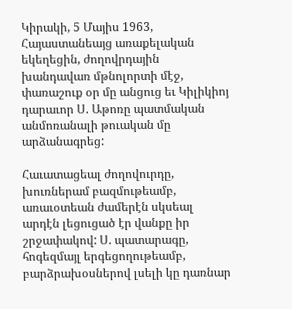Կիրակի, 5 Մայիս 1963, Հայաստանեայց առաքելական եկեղեցին, ժողովրդային խանդավառ մթնոլորտի մէջ, փառաշուք օր մը անցուց եւ Կիլիկիոյ դարաւոր Ս. Աթոռը պատմական անմոռանալի թուական մը արձանագրեց:

Հաւատացեալ ժողովուրդը, խուռներամ բազմութեամբ, առաւօտեան ժամերէն սկսեալ արդէն լեցուցած էր վանքը իր շրջափակով: Ս. պատարագը, հոգեզմայլ երգեցողութեամբ, բարձրախօսներով լսելի կը դառնար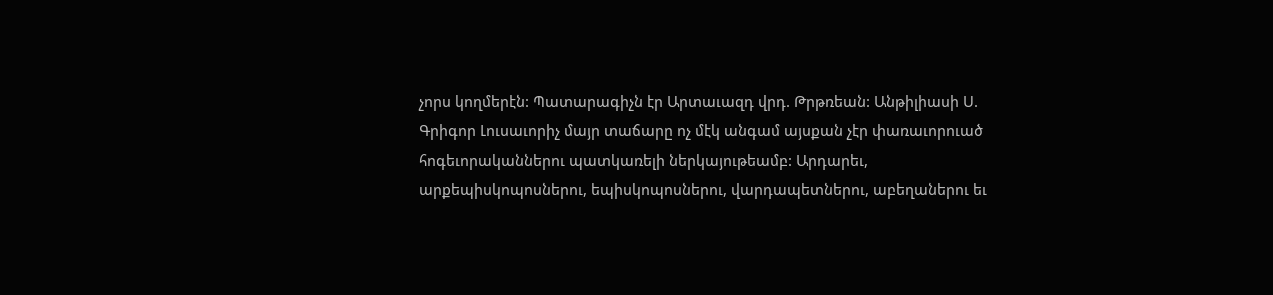չորս կողմերէն: Պատարագիչն էր Արտաւազդ վրդ. Թրթռեան: Անթիլիասի Ս. Գրիգոր Լուսաւորիչ մայր տաճարը ոչ մէկ անգամ այսքան չէր փառաւորուած հոգեւորականներու պատկառելի ներկայութեամբ: Արդարեւ, արքեպիսկոպոսներու, եպիսկոպոսներու, վարդապետներու, աբեղաներու եւ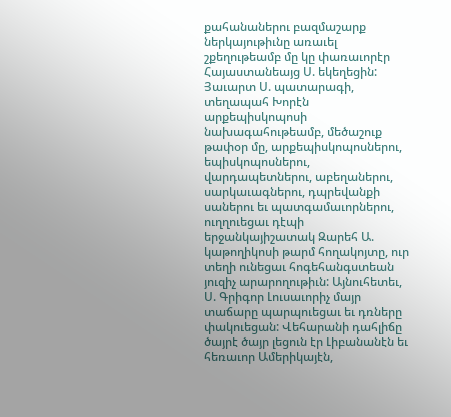քահանաներու բազմաշարք ներկայութիւնը առաւել շքեղութեամբ մը կը փառաւորէր Հայաստանեայց Ս. եկեղեցին: Յաւարտ Ս. պատարագի, տեղապահ Խորէն արքեպիսկոպոսի նախագահութեամբ, մեծաշուք թափօր մը, արքեպիսկոպոսներու, եպիսկոպոսներու, վարդապետներու, աբեղաներու, սարկաւագներու, դպրեվանքի սաներու եւ պատգամաւորներու, ուղղուեցաւ դէպի երջանկայիշատակ Զարեհ Ա. կաթողիկոսի թարմ հողակոյտը, ուր տեղի ունեցաւ հոգեհանգստեան յուզիչ արարողութիւն: Այնուհետեւ, Ս. Գրիգոր Լուսաւորիչ մայր տաճարը պարպուեցաւ եւ դռները փակուեցան: Վեհարանի դահլիճը ծայրէ ծայր լեցուն էր Լիբանանէն եւ հեռաւոր Ամերիկայէն,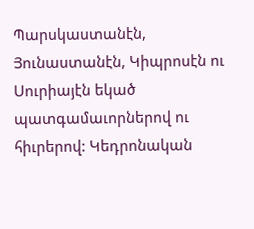Պարսկաստանէն, Յունաստանէն, Կիպրոսէն ու Սուրիայէն եկած պատգամաւորներով ու հիւրերով: Կեդրոնական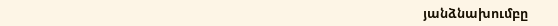յանձնախումբը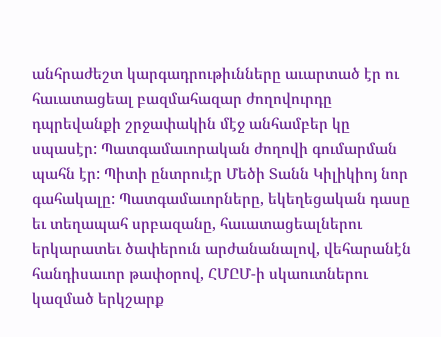անհրաժեշտ կարգադրութիւնները աւարտած էր ու հաւատացեալ բազմահազար ժողովուրդը դպրեվանքի շրջափակին մէջ անհամբեր կը սպասէր: Պատգամաւորական ժողովի գումարման պահն էր: Պիտի ընտրուէր Մեծի Տանն Կիլիկիոյ նոր գահակալը: Պատգամաւորները, եկեղեցական դասը եւ տեղապահ սրբազանը, հաւատացեալներու երկարատեւ ծափերուն արժանանալով, վեհարանէն հանդիսաւոր թափօրով, ՀՄԸՄ-ի սկաուտներու կազմած երկշարք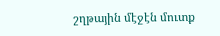շղթային մէջէն մուտք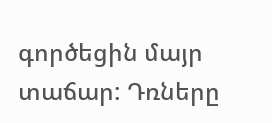գործեցին մայր տաճար: Դռները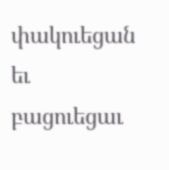փակուեցան եւ բացուեցաւ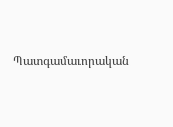Պատգամաւորական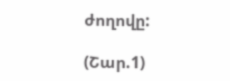ժողովը:

(Շար.1)